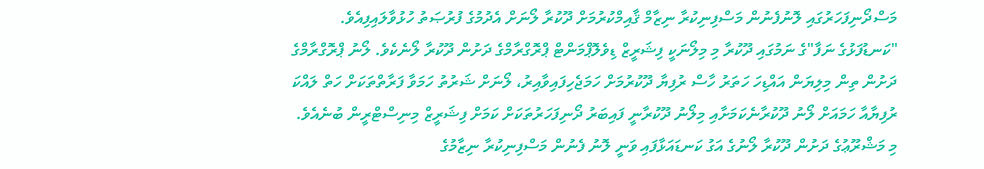މަސްދޯނިފަހަރުގައި ލޮނުފެނުން މަސްފިނިކުރާ ނިޒާމް ޤާއިމްކުރުމަށް ދޫކުރާ ލޯނަށް އެދުމުގެ ފުރުޞަތު ހުޅުވާލައިފިއެވެ.
"ކަނޑުފަޅުގެ ނަފާ"ގެ ނަމުގައި ދޫކުރާ މި މިލޯނަކީ ފިޝަރީޒް ޑިވެލޮޕްމަންޓް ޕްރޮގްރާމްގެ ދަށުން ދޫކުރާ ލޯނެކެވެ. ލޯނު ޕްރޮގްރާމްގެ ދަށުން ތިން މިލިޔަން އައްޑިހަ ހަތަރު ހާސް ރުފިޔާ ދޫކުރުމަށް ހަމަޖެހިފައިވާއިރު، ލޯނަށް ޝަރުތު ހަމަވާ ފަރާތްތަކަށް ހަތް ލައްކަ ރުފިޔާއާ ހަމައަށް ލޯނު ދޫކުރާނެކަމަށާއި މިލޯނު ދޫކުރާނީ ފައިބަރު ދޯނިފަހަރުތަކަށް ކަމަށް ފިޝަރީޒް މިނިސްޓްރީން ބުނެއެވެ.
މި މަޝްރޫޢުގެ ދަށުން ދޫކުރާ ލޯނުގެ އަގު ކަނޑައަޅާފައި ވަނީ ލޮނު ފެނުން މަސްފިނިކުރާ ނިޒާމުގެ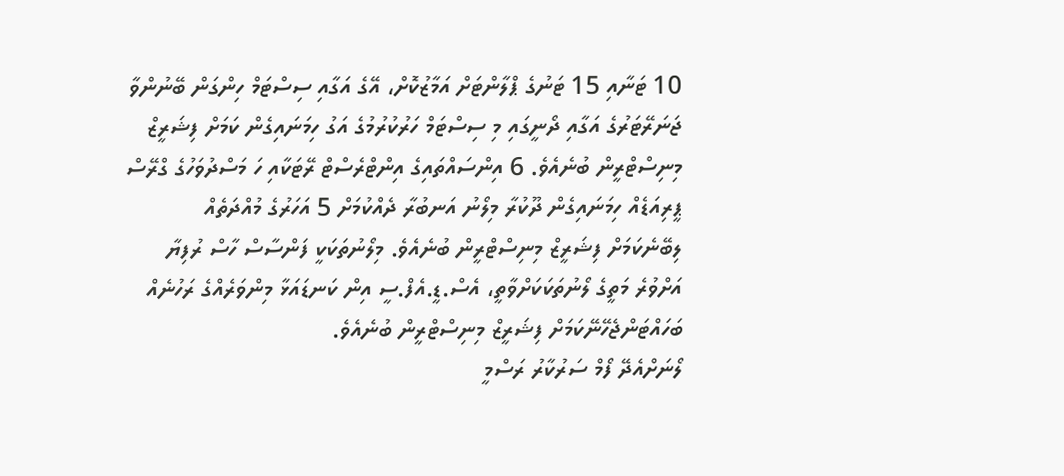10 ޓަނާއި 15 ޓަނުގެ ޕްލާންޓަށް އަމާޒުކޮށް، އޭގެ އަގާއި ސިސްޓަމް ހިންގަން ބޭނުންވާ
ޖަނަރޭޓަރުގެ އަގާއި ދޯނީގައި މި ސިސްޓަމް ހަރުކުރުމުގެ އަގު ހިމަނައިގެން ކަމަށް ފިޝަރީޒް މިނިސްޓްރީން ބުނެއެވެ. 6 އިންސައްތައިގެ އިންޓްރެސްޓް ރޭޓަކާއި ހަ މަސްދުވަހުގެ ގްރޭސް ޕީރިއަޑެއް ހިމަނައިގެން ދޫކުރާ މިލޯނު އަނބުރާ ދެއްކުމަށް 5 އަހަރުގެ މުއްދަތެއް ލިބޭނެކަމަށް ފިޝަރީޒް މިނިސްޓްރީން ބުނެއެވެ. މިލޯނުތަކަކީ ފަންސާސް ހާސް ރުފިޔާ އަށްވުރެ މަތީގެ ލޯނުތަކަކަށްވާތީ، އެސް.ޑީ.އެފް.ސީ އިން ކަނޑައަޅާ މިންވަރެއްގެ ރަހުނެއް ބަހައްޓަންޖެހޭނޭކަމަށް ފިޝަރީޒް މިނިސްޓްރީން ބުނެއެވެ.
ލޯނަށްއެދޭ ފޯމް ސަރުކާރު ރަސްމީ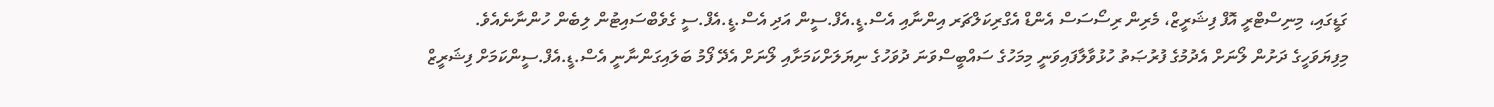ގަޑީގައި، މިނިސްޓްރީ އޮފް ފިޝަރީޒް، މެރިން ރިސޯސަސް އެންޑް އެގްރިކަލްޗަރ އިންނާއި އެސް.ޑީ.އެފް.ސީން އަދި އެސް.ޑީ.އެފް.ސީ ގެވެބްސައިޓުން ލިބެން ހުންނާނެއެވެ.
މިފިޔަވަހީގެ ދަށުން ލޯނަށް އެދުމުގެ ފުރުޞަތު ހުޅުވާލާފައިވަނީ މިމަހުގެ ސައްބީސްވަނަ ދުވަހުގެ ނިޔަލަށްކަމަށާއި ލޯނަށް އެދޭ ފޯމު ބަލައިގަންނާނީ އެސް.ޑީ.އެފް.ސީންކަމަށް ފިޝަރީޒް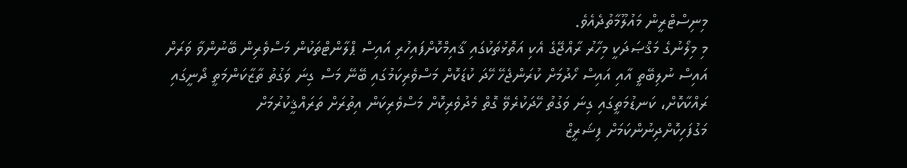މިނިސްޓްރީން މައުލޫމާތުދެއެވެ.
މި މިލޯނުގެ މަޤްޞަދަކީ މިހާރު ރާއްޖޭގެ އެކި އަތޮޅުތަކުގައި ޤާއިމްކޮށްފައިހުރި އައިސް ޕްލާންޓްތަކުން މަސްވެރިން ބޭނުންވާ ވަރަށް އައިސް ނުލިބޭތީ އާއި އައިސް ހޯދުމަށް ކުރަންޖެހޭ ހޭދަ ކުޑަކޮށް މަސްވެރިކަމުގައި ބޭނޭ މަސް ގިނަ ވަގުތު ތާޒާކަންމަތީ ދޯނީގައި ރައްކާކޮށް، ކަނޑުމަތީގައި ގިނަ ވަގުތު ހޭދަކުރެވޭ ގޮތް މެދުވެރިކޮށް މަސްވެރިކަން އިތުރަށް ތަރައްޤީކުރުމަށް މަގުފަހިކޮށްދިނުންކަމަށް ފިޝަރީޒް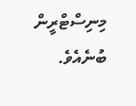މިނިސްޓްރީން ބުނެއެވެ.